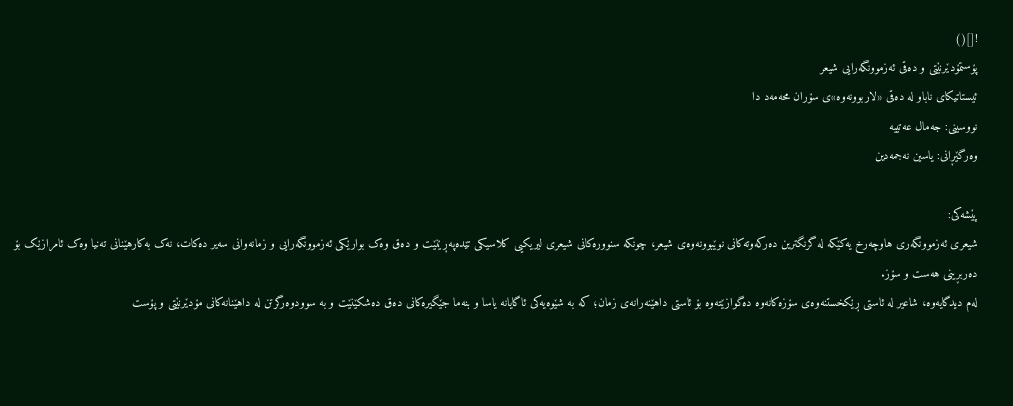![]()
پۆستمۆدێرنێتی و دەقی ئەزموونگەرایی شیعر
ئیستاتیکای ناباو لە دەقی «لاربوونەوە»ی سۆران محەمەد دا
نووسینی: جەمال عەتییە
وەرگێڕانی: یاسین نەجمەدین

پێشەکی:
شیعری ئەزموونگەری هاوچەرخ یەکێکە لە گرنگترین دەرکەوتەکانی نوێبوونەوەی شیعر، چونکە سنوورەکانی شیعری لیریکیی کلاسیکی تێدەپەڕێنێت و دەق وەک بوارێکی ئەزموونگەرایی و زمانەوانی سەیر دەکات، نەک بەکارهێنانی تەنیا وەک ئامرازێک بۆ دەربڕینی هەست و سۆز.
لەم دیدگایەوە، شاعیر لە ئاستی ڕێکخستنەوەی سۆزەکانەوە دەگوازێتەوە بۆ ئاستی داهێنەرانەی زمان؛ کە بە شێوەیەکی ئاگایانە یاسا و بنەما جێگیرەکانی دەق دەشکێنێت و بە سوودوەرگرتن لە داهێنانەکانی مۆدێرنێتی و پۆست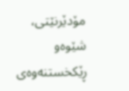مۆدێرنێتی، شێوەو ڕێكخستنەوەی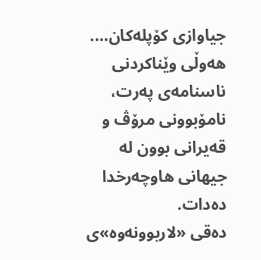جیاوازی کۆپلەکان…. هەوڵی وێناکردنی ناسنامەی پەرت، نامۆبوونی مرۆڤ و قەیرانی بوون لە جیهانی هاوچەرخدا دەدات.
دەقی «لاربوونەوە»ی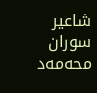شاعیر سوران محەمەد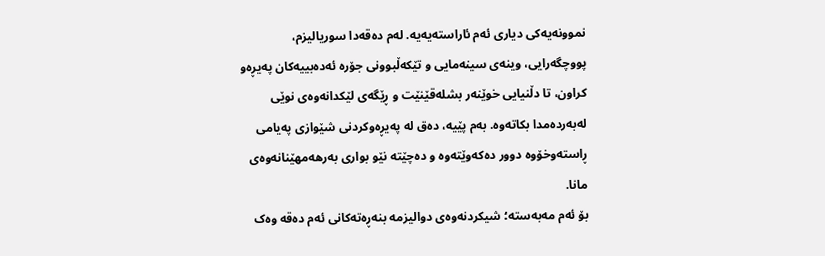نموونەیەکی دیاری ئەم ئاراستەیەیە. لەم دەقەدا سوریالیزم، پووچگەرایی، وینەی سینەمایی و تێکەڵبوونی جۆرە ئەدەبییەکان پەیڕەو کراون، تا دڵنیایی خوێنەر بشلەقێنێت و ڕێگەی لێکدانەوەی نوێی لەبەردەمدا بكاتەوە. بەم پێیە، دەق لە پەیڕەوکردنی شێوازی پەیامی ڕاستەوخۆوە دوور دەکەوێتەوە و دەچێتە نێو بواری بەرهەمهێنانەوەی مانا.
بۆ ئەم مەبەستە؛ شیکردنەوەی دوالیزمە بنەڕەتەکانی ئەم دەقە وەک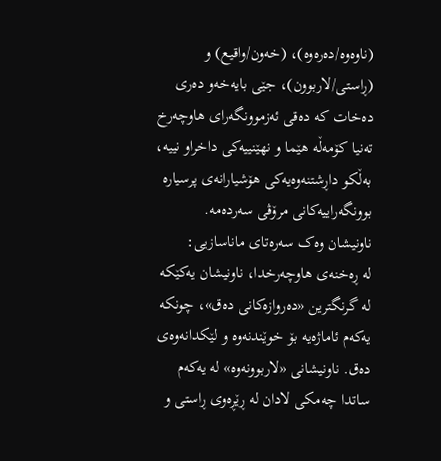(ناوەوە/دەرەوە)، (خەون/واقیع) و (ڕاستی/لاربوون)، جێی بایەخەو دەری دەخات کە دەقی ئەزموونگەرای هاوچەرخ تەنیا کۆمەڵە هێما و نهێنییەکی داخراو نییە، بەڵکو داڕشتنەوەیەکی هۆشیارانەی پرسیارە بوونگەراییەکانی مرۆڤی سەردەمە.
ناونیشان وەک سەرەتای ماناسازیی:
لە ڕەخنەی هاوچەرخدا، ناونیشان یەکێکە لە گرنگترین «دەروازەکانی دەق»، چونکە یەکەم ئاماژەیە بۆ خوێندنەوە و لێکدانەوەی دەق. ناونیشانی «لاربوونەوە» لە یەکەم ساتدا چەمکی لادان لە ڕێڕەوی ڕاستی و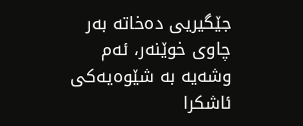جێگیریی دەخاتە بەر چاوی خوێنەر، ئەم وشەیە بە شێوەیەکی ئاشکرا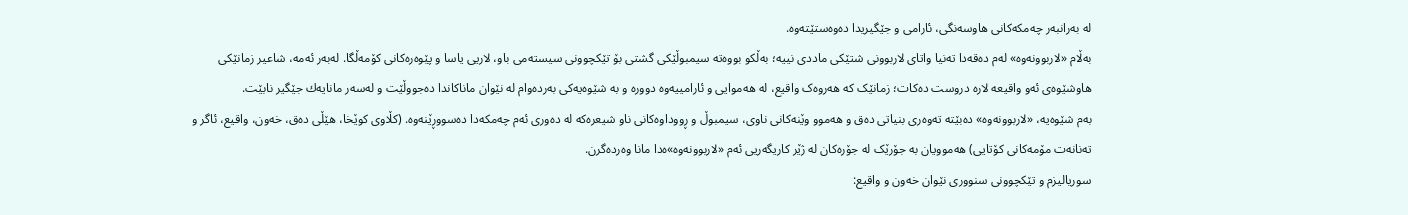لە بەرانبەر چەمکەکانی هاوسەنگی، ئارامی و جێگیریدا دەوەستێتەوە.
بەڵام «لاربوونەوە» لەم دەقەدا تەنیا واتای لاربوونی شتێکی ماددی نییە؛ بەڵکو بووەتە سیمبوڵێکی گشتی بۆ تێکچوونی سیستەمی باو، لاریی یاسا و پێوەرەکانی کۆمەڵگا. لەبەر ئەمە، شاعیر زمانێکی هاوشێوەی ئەو واقیعە لارە دروست دەکات؛ زمانێک کە هەروەک واقیع، لە هەموایی و ئارامییەوە دوورە و بە شێوەیەکی بەردەوام لە نێوان ماناکاندا دەجووڵێت و لەسەر مانایەك جێگیر نابێت.
بەم شێوەیە، «لاربوونەوە» دەبێتە تەوەری بنیاتی دەق و هەموو وێنەکانی ناوی، سیمبوڵ و ڕووداوەکانی ناو شیعرەکە لە دەوری ئەم چەمکەدا دەسووڕێنەوە. (کڵاوی کوێخا، هێڵی دەق، خەون، واقیع، ئاگر و تەنانەت مۆمەکانی کۆتایی) هەموویان بە جۆرێک لە جۆرەکان لە ژێر کاریگەریی ئەم «لاربوونەوە»ەدا مانا وەردەگرن.
سوریالیزم و تێکچوونی سنووری نێوان خەون و واقیع: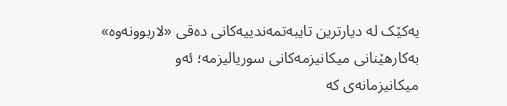یەکێک لە دیارترین تایبەتمەندییەکانی دەقی «لاربوونەوە» بەکارهێنانی میکانیزمەکانی سوریالیزمە؛ ئەو میکانیزمانەی کە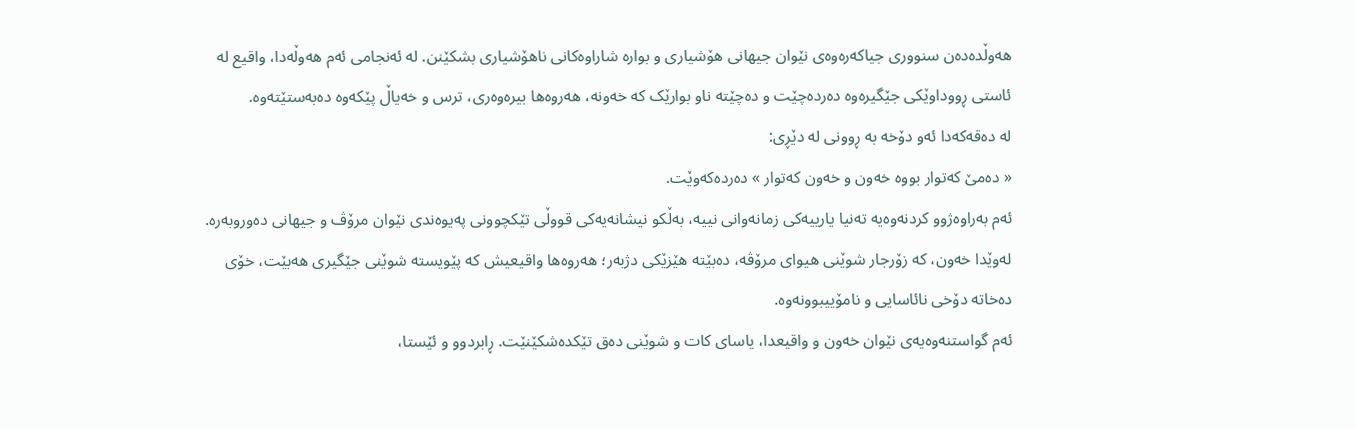هەوڵدەدەن سنووری جیاکەرەوەی نێوان جیهانی هۆشیاری و بوارە شاراوەکانی ناهۆشیاری بشکێنن. لە ئەنجامی ئەم هەوڵەدا، واقیع لە ئاستی ڕووداوێکی جێگیرەوە دەردەچێت و دەچێتە ناو بوارێک کە خەونە، هەروەها بیرەوەری، ترس و خەیاڵ پێکەوە دەبەستێتەوە.
لە دەقەکەدا ئەو دۆخە بە ڕوونی لە دێڕی:
« دەمێ کەتوار بووە خەون و خەون کەتوار » دەردەکەوێت.
ئەم بەراوەژوو کردنەوەیە تەنیا یارییەکی زمانەوانی نییە، بەڵکو نیشانەیەکی قووڵی تێکچوونی پەیوەندی نێوان مرۆڤ و جیهانی دەوروبەرە. لەوێدا خەون، کە زۆرجار شوێنی هیوای مرۆڤە، دەبێتە هێزێکی دژبەر؛ هەروەها واقیعیش کە پێویستە شوێنی جێگیری هەبێت، خۆی دەخاتە دۆخی نائاسایی و نامۆییبوونەوە.
ئەم گواستنەوەیەی نێوان خەون و واقیعدا، یاسای کات و شوێنی دەق تێکدەشکێنێت. ڕابردوو و ئێستا،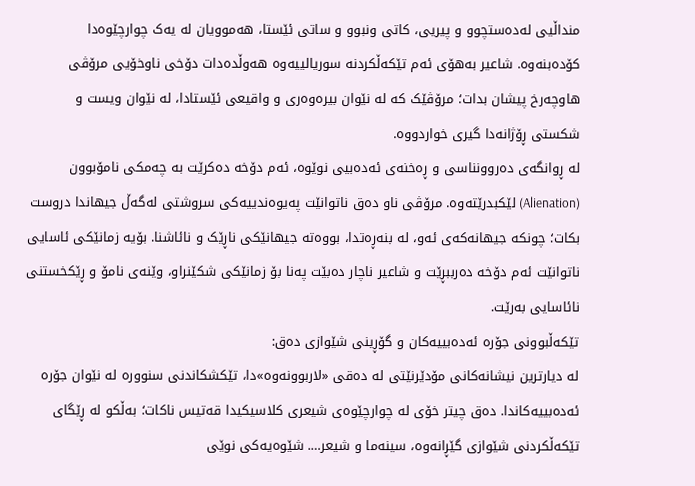منداڵیی لەدەستچوو و پیریی، کاتی ونبوو و ساتی ئێستا، هەموویان لە یەک چوارچێوەدا کۆدەبنەوە. شاعیر بەهۆی ئەم تێکەڵکردنە سوریالییەوە هەوڵدەدات دۆخی ناوخۆیی مرۆڤی هاوچەرخ پیشان بدات؛ مرۆڤێک کە لە نێوان بیرەوەری و واقیعی ئێستادا، لە نێوان ویست و شکستی ڕۆژانەدا گیری خواردووە.
لە ڕوانگەی دەروونناسی و ڕەخنەی ئەدەبیی نوێوە، ئەم دۆخە دەکرێت بە چەمکی نامۆبوون (Alienation) لێکبدرێتەوە. مرۆڤی ناو دەق ناتوانێت پەیوەندییەکی سروشتی لەگەڵ جیهاندا دروست بکات؛ چونکە جیهانەکەی ئەو، لە بنەڕەتدا، بووەتە جیهانێکی ناڕێک و نائاشنا. بۆیە زمانێکی ئاسایی ناتوانێت ئەم دۆخە دەرببڕێت و شاعیر ناچار دەبێت پەنا بۆ زمانێکی شکێنراو، وێنەی نامۆ و ڕێکخستنی نائاسایی بەرێت.
تێکەڵبوونی جۆرە ئەدەبییەکان و گۆڕینی شێوازی دەق:
لە دیارترین نیشانەکانی مۆدێرنێتی لە دەقی «لاربوونەوە»دا، تێکشکاندنی سنوورە لە نێوان جۆرە ئەدەبییەکاندا. دەق چیتر خۆی لە چوارچێوەی شیعری کلاسیکیدا قەتیس ناکات؛ بەڵکو لە ڕێگای تێکەڵکردنی شێوازی گێڕانەوە، سینەما و شیعر…. شێوەیەکی نوێی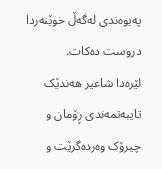پەیوەندی لەگەڵ خوێنەردا دروست دەکات.
لێرەدا شاعیر هەندێک تایبەتمەندی ڕۆمان و چیرۆک وەردەگرێت و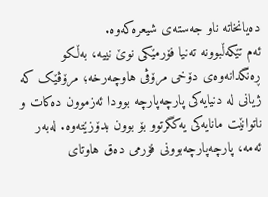دەیانخاتە ناو جەستەی شیعرەکەوە.
ئەم تێکەڵبوونە تەنیا فۆرمێکی نوێ نییە، بەڵکو ڕەنگدانەوەی دۆخی مرۆڤی هاوچەرخە؛ مرۆڤێک کە ژیانی لە دنیایەکی پارچەپارچە بوودا ئەزموون دەکات و ناتوانێت مانایەکی یەکگرتوو بۆ بوون بدۆزێتەوە. لەبەر ئەمە، پارچەپارچەبوونی فۆرمی دەق هاوتای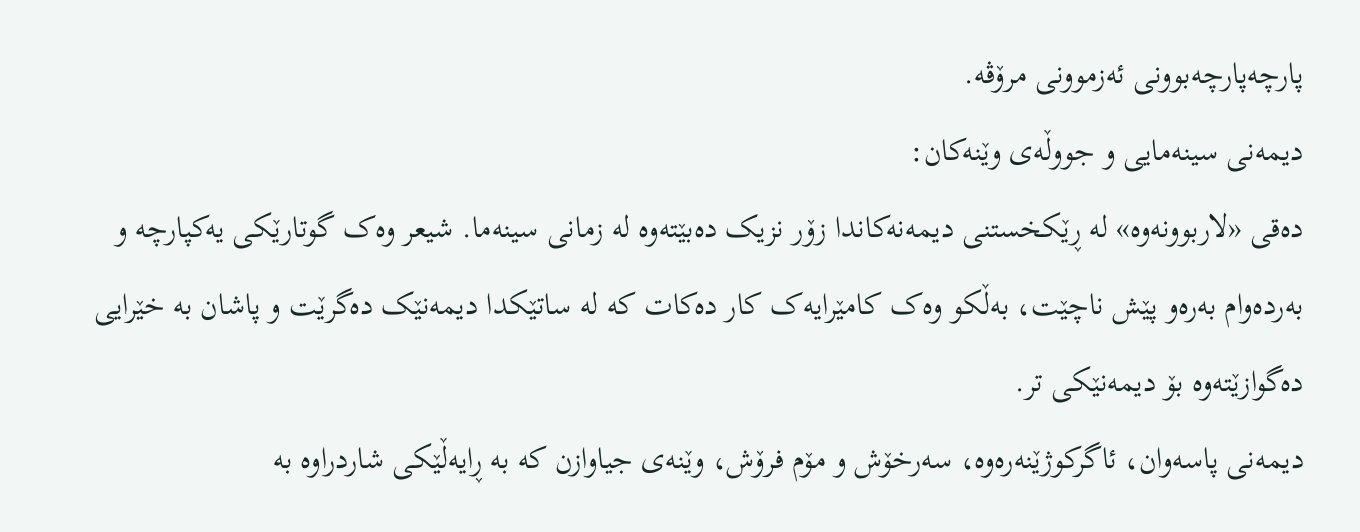پارچەپارچەبوونی ئەزموونی مرۆڤە.
دیمەنی سینەمایی و جووڵەی وێنەکان:
دەقی «لاربوونەوە» لە ڕێکخستنی دیمەنەکاندا زۆر نزیک دەبێتەوە لە زمانی سینەما. شیعر وەک گوتارێکی یەکپارچە و بەردەوام بەرەو پێش ناچێت، بەڵکو وەک کامێرایەک کار دەکات کە لە ساتێکدا دیمەنێک دەگرێت و پاشان بە خێرایی دەگوازێتەوە بۆ دیمەنێکی تر.
دیمەنی پاسەوان، ئاگرکوژێنەرەوە، سەرخۆش و مۆم فرۆش، وێنەی جیاوازن کە بە ڕایەڵێکی شاردراوە بە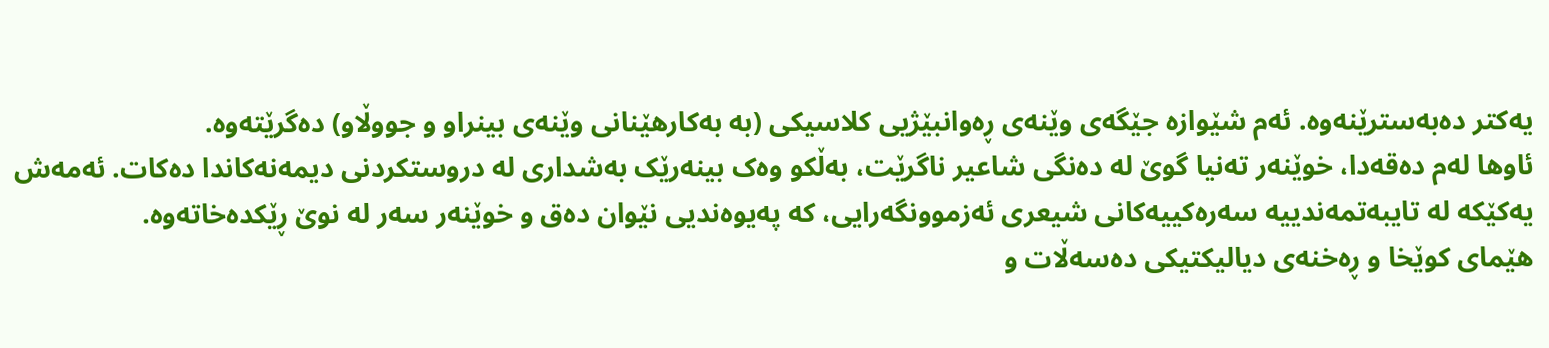یەکتر دەبەسترێنەوە. ئەم شێوازە جێگەی وێنەی ڕەوانبێژیی کلاسیکی (بە بەکارهێنانی وێنەی بینراو و جووڵاو) دەگرێتەوە.
ئاوها لەم دەقەدا، خوێنەر تەنیا گوێ لە دەنگی شاعیر ناگرێت، بەڵکو وەک بینەرێک بەشداری لە دروستکردنی دیمەنەکاندا دەکات. ئەمەش یەکێکە لە تایبەتمەندییە سەرەکییەکانی شیعری ئەزموونگەرایی، کە پەیوەندیی نێوان دەق و خوێنەر سەر لە نوێ ڕێکدەخاتەوە.
هێمای کوێخا و ڕەخنەی دیالیکتیکی دەسەڵات و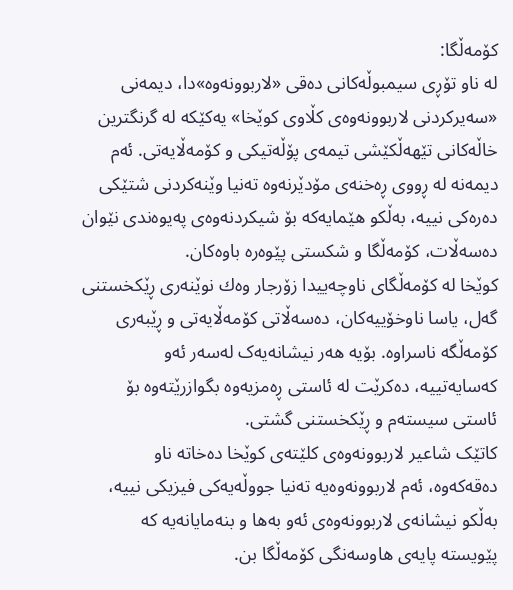کۆمەڵگا:
لە ناو تۆڕی سیمبوڵەکانی دەقی «لاربوونەوە»دا، دیمەنی «سەیرکردنی لاربوونەوەی کڵاوی کوێخا» یەکێکە لە گرنگترین خاڵەکانی تێهەڵكێشی تیمەی پۆڵەتیکی و کۆمەڵایەتی. ئەم دیمەنە لە ڕووی ڕەخنەی مۆدێرنەوە تەنیا وێنەکردنی شتێکی دەرەکی نییە، بەڵکو هێمایەکە بۆ شیکردنەوەی پەیوەندی نێوان دەسەڵات، کۆمەڵگا و شکستی پێوەرە باوەکان.
کوێخا لە کۆمەڵگای ناوچەییدا زۆرجار وەك نوێنەری ڕێکخستنی گەل، یاسا ناوخۆییەکان، دەسەڵاتی کۆمەڵایەتی و ڕێبەری کۆمەڵگە ناسراوە. بۆیە هەر نیشانەیەک لەسەر ئەو کەسایەتییە، دەکرێت لە ئاستی ڕەمزیەوە بگوازرێتەوە بۆ ئاستی سیستەم و ڕێکخستنی گشتی.
کاتێک شاعیر لاربوونەوەی کلێتەی کوێخا دەخاتە ناو دەقەکەوە، ئەم لاربوونەوەیە تەنیا جووڵەیەکی فیزیکی نییە، بەڵکو نیشانەی لاربوونەوەی ئەو بەها و بنەمایانەیە کە پێویستە پایەی هاوسەنگی کۆمەڵگا بن.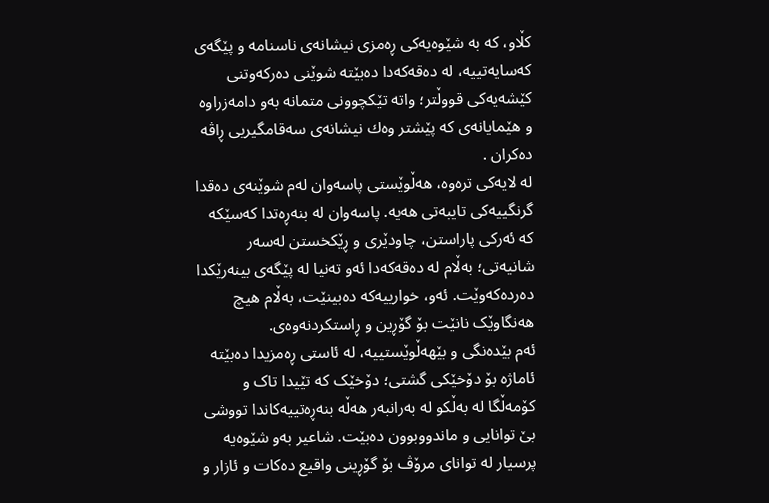کڵاو، کە بە شێوەیەکی ڕەمزی نیشانەی ناسنامە و پێگەی کەسایەتییە، لە دەقەکەدا دەبێتە شوێنی دەرکەوتنی کێشەیەکی قووڵتر؛ واتە تێکچوونی متمانە بەو دامەزراوە و هێمایانەی کە پێشتر وەك نیشانەی سەقامگیریی ڕاڤە دەکران .
لە لایەکی ترەوە، هەڵوێستی پاسەوان لەم شوێنەی دەقدا گرنگییەکی تایبەتی هەیە. پاسەوان لە بنەڕەتدا کەسێکە کە ئەرکی پاراستن، چاودێری و ڕێکخستن لەسەر شانیەتی؛ بەڵام لە دەقەکەدا ئەو تەنیا لە پێگەی بینەرێکدا دەردەکەوێت. ئەو، خوارییەکە دەبینێت، بەڵام هیچ هەنگاوێک نانێت بۆ گۆڕین و ڕاستکردنەوەی.
ئەم بێدەنگی و بێهەڵوێستییە، لە ئاستی ڕەمزیدا دەبێتە ئاماژە بۆ دۆخێکی گشتی؛ دۆخێک کە تێیدا تاک و کۆمەڵگا لە بەڵکو لە بەرانبەر هەڵە بنەڕەتییەکاندا تووشی بێ توانایی و ماندووبوون دەبێت. شاعیر بەو شێوەیە پرسیار لە توانای مرۆڤ بۆ گۆڕینی واقیع دەکات و ئازار و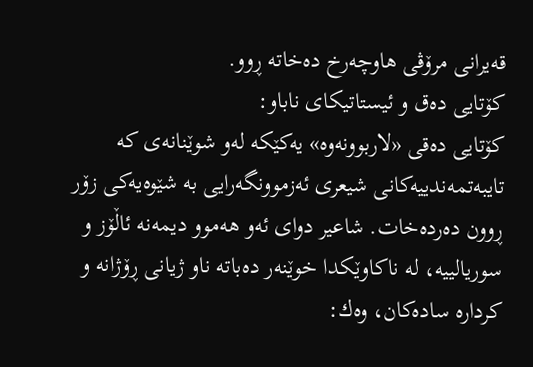قەیرانی مرۆڤی هاوچەرخ دەخاتە ڕوو.
کۆتایی دەق و ئیستاتیکای ناباو:
کۆتایی دەقی «لاربوونەوە» یەکێکە لەو شوێنانەی کە تایبەتمەندییەکانی شیعری ئەزموونگەرایی بە شێوەیەکی زۆر ڕوون دەردەخات. شاعیر دوای ئەو هەموو دیمەنە ئاڵۆز و سوریالییە، لە ناکاوێكدا خوێنەر دەباتە ناو ژیانی ڕۆژانە و کردارە سادەکان، وەك: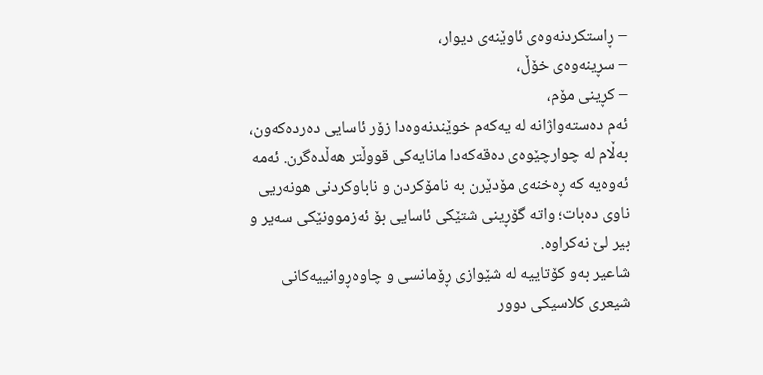– ڕاستکردنەوەی ئاوێنەی دیوار،
– سڕینەوەی خۆڵ،
– کڕینی مۆم،
ئەم دەستەواژانە لە یەکەم خوێندنەوەدا زۆر ئاسایی دەردەکەون، بەڵام لە چوارچێوەی دەقەکەدا مانایەکی قووڵتر هەڵدەگرن. ئەمە ئەوەیە کە ڕەخنەی مۆدێرن بە نامۆکردن و ناباوکردنی هونەریی ناوی دەبات؛ واتە گۆڕینی شتێکی ئاسایی بۆ ئەزموونێکی سەیر و بیر لێ نەکراوە.
شاعیر بەو کۆتاییە لە شێوازی ڕۆمانسی و چاوەڕوانییەکانی شیعری کلاسیکی دوور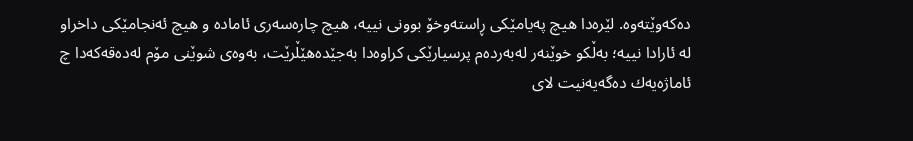دەکەوێتەوە. لێرەدا هیچ پەیامێکی ڕاستەوخۆ بوونی نییە، هیچ چارەسەری ئامادە و هیچ ئەنجامێکی داخراو لە ئارادا نییە؛ بەڵکو خوێنەر لەبەردەم پرسیارێکی کراوەدا بەجێدەهێڵرێت، بەوەی شوێنی مۆم لەدەقەکەدا چ ئاماژەیەك دەگەیەنیت لای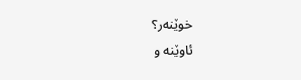خوێنەر؟
ئاوێنە و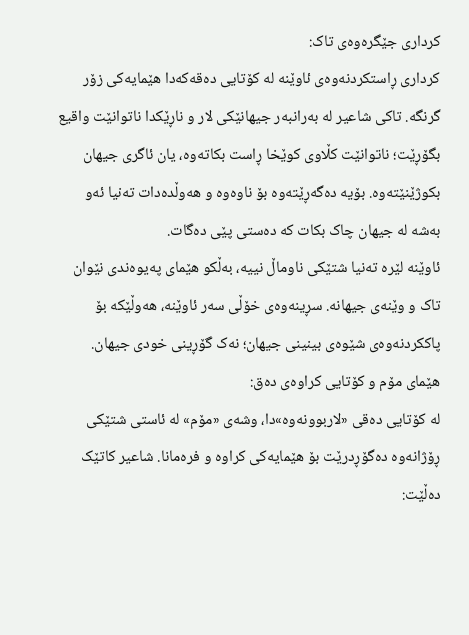کرداری جێگرەوەی تاک:
کرداری ڕاستکردنەوەی ئاوێنە لە کۆتایی دەقەکەدا هێمایەکی زۆر گرنگە. تاکی شاعیر لە بەرانبەر جیهانێکی لار و ناڕێکدا ناتوانێت واقیع بگۆڕێت؛ ناتوانێت کڵاوی کوێخا ڕاست بکاتەوە، یان ئاگری جیهان بکوژێنێتەوە. بۆیە دەگەڕێتەوە بۆ ناوەوە و هەوڵدەدات تەنیا ئەو بەشە لە جیهان چاک بکات کە دەستی پێی دەگات.
ئاوێنە لێرە تەنیا شتێکی ناوماڵ نییە، بەڵکو هێمای پەیوەندی نێوان تاک و وێنەی جیهانە. سڕینەوەی خۆڵی سەر ئاوێنە، هەوڵێکە بۆ پاککردنەوەی شێوەی بینینی جیهان؛ نەک گۆڕینی خودی جیهان.
هێمای مۆم و کۆتایی کراوەی دەق:
لە کۆتایی دەقی «لاربوونەوە»دا، وشەی «مۆم» لە ئاستی شتێکی ڕۆژانەوە دەگۆڕدرێت بۆ هێمایەکی کراوە و فرەمانا. شاعیر کاتێک دەڵێت: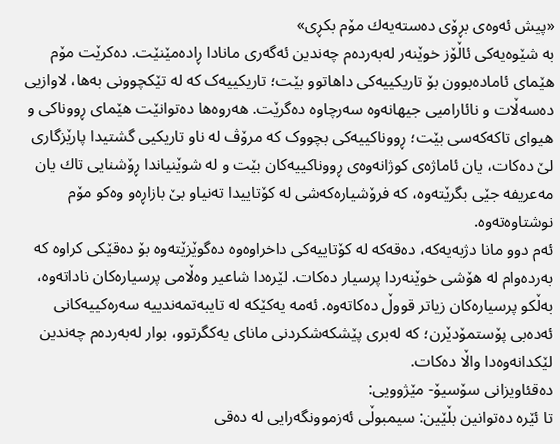«پیش ئەوەی بڕۆی دەستەیەك مۆم بکڕی»
بە شێوەیەکی ئاڵۆز خوێنەر لەبەردەم چەندین ئەگەری مانادا ڕادەمێنێت. دەکرێت مۆم هێمای ئامادەبوون بۆ تاریکییەکی داهاتوو بێت؛ تاریکییەک کە لە تێکچوونی بەها، لاوازیی دەسەڵات و نائارامیی جیهانەوە سەرچاوە دەگرێت. هەروەها دەتوانێت هێمای ڕووناکی و هیوای تاکەکەسی بێت؛ ڕووناکییەکی بچووک کە مرۆڤ لە ناو تاریکیی گشتیدا پارێزگاری لێ دەکات، یان ئاماژەی کوژانەوەی ڕووناکییەکان بێت و لە شوێنیاندا ڕۆشنایی تاك یان مەعریفە جێی بگرێتەوە، کە فرۆشیارەکەشی لە کۆتاییدا تەنیاو بێ بازاڕەو وەکو مۆم نوشتاوەتەوە.
ئەم دوو مانا دژبەیەکە، دەقەکە لە کۆتاییەکی داخراوەوە دەگوێزێتەوە بۆ دەقێکی کراوە کە بەردەوام لە هۆشی خوێنەردا پرسیار دەکات. لێرەدا شاعیر وەڵامی پرسیارەکان ناداتەوە، بەڵکو پرسیارەکان زیاتر قووڵ دەکاتەوە. ئەمە یەکێکە لە تایبەتمەندییە سەرەکییەکانی ئەدەبی پۆستمۆدێرن؛ کە لەبری پێشکەشکردنی مانای یەکگرتوو، بوار لەبەردەم چەندین لێکدانەوەدا واڵا دەکات.
دەقئاویزانی سۆسیۆ- مێژوویی:
تا ئێرە دەتوانین بڵێین: سیمبوڵی ئەزموونگەرایی لە دەقی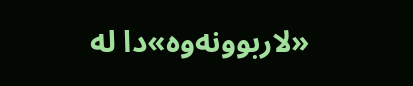«لاربوونەوە»دا لە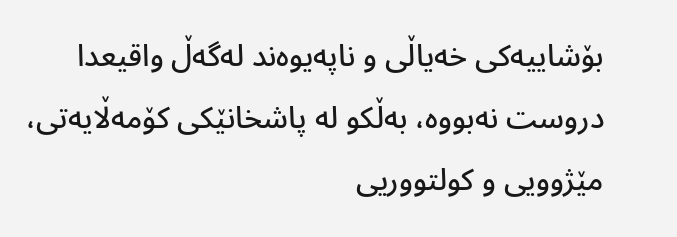بۆشاییەکی خەیاڵی و ناپەیوەند لەگەڵ واقیعدا دروست نەبووە، بەڵکو لە پاشخانێکی کۆمەڵایەتی، مێژوویی و کولتووریی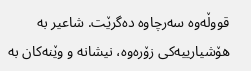قووڵەوە سەرچاوە دەگرێت. شاعیر بە هۆشیارییەکی زۆرەوە، نیشانە و وێنەکان بە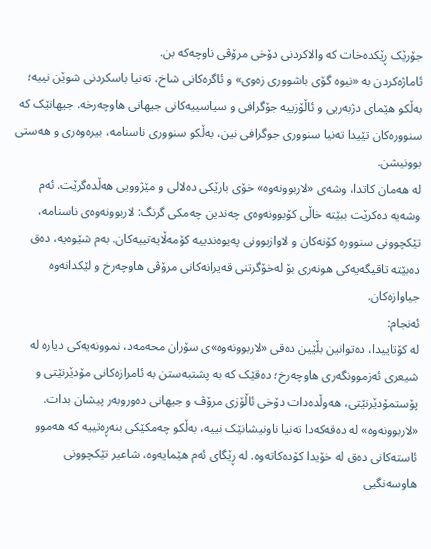جۆرێک ڕێکدەخات کە والاکردنی دۆخی مرۆڤی ناوچەکە بن.
ئاماژەکردن بە «نیوە گۆی باشووری زەوی» و ئاگرەکانی شاخ، تەنیا باسکردنی شوێن نییە؛ بەڵکو هێمای دژبەریی و ئاڵۆزییە جۆگرافی و سیاسییەکانی جیهانی هاوچەرخە. جیهانێک کە سنوورەکان تێیدا تەنیا سنووری جوگرافی نین، بەڵکو سنووری ناسنامە، بیرەوەری و هەستی بوونیشن.
لە هەمان کاتدا، وشەی «لاربوونەوە» خۆی بارێکی دەلالی و مێژوویی هەڵدەگرێت. ئەم وشەیە دەکرێت ببێتە خاڵی کۆبوونەوەی چەندین چەمکی گرنگ: لاربوونەوەی ناسنامە، تێکچوونی سنوورە کۆنەکان و لاوازبوونی پەیوەندییە کۆمەڵایەتییەکان. بەم شێوەیە، دەق دەبێتە تاقیگەیەکی هونەری بۆ لەخۆگرتنی قەیرانەکانی مرۆڤی هاوچەرخ و لێکدانەوە جیاوازەکان.
ئەنجام:
لە کۆتاییدا، دەتوانین بڵێین دەقی «لاربوونەوە»ی سۆران محەمەد، نموونەیەکی دیارە لە شیعری ئەزموونگەری هاوچەرخ؛ دەقێک کە بە پشتبەستن بە ئامرازەکانی مۆدێرنێتی و پۆستمۆدێرنێتی، هەوڵدەدات دۆخی ئاڵۆزی مرۆڤ و جیهانی دەوروبەر پیشان بدات.
«لاربوونەوە» لە دەقەکەدا تەنیا ناونیشانێک نییە، بەڵکو چەمکێکی بنەڕەتییە کە هەموو ئاستەکانی دەق لە خۆیدا کۆدەکاتەوە. لە ڕێگای ئەم هێمایەوە، شاعیر تێکچوونی هاوسەنگیی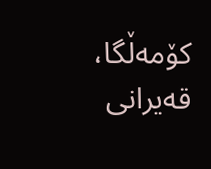کۆمەڵگا، قەیرانی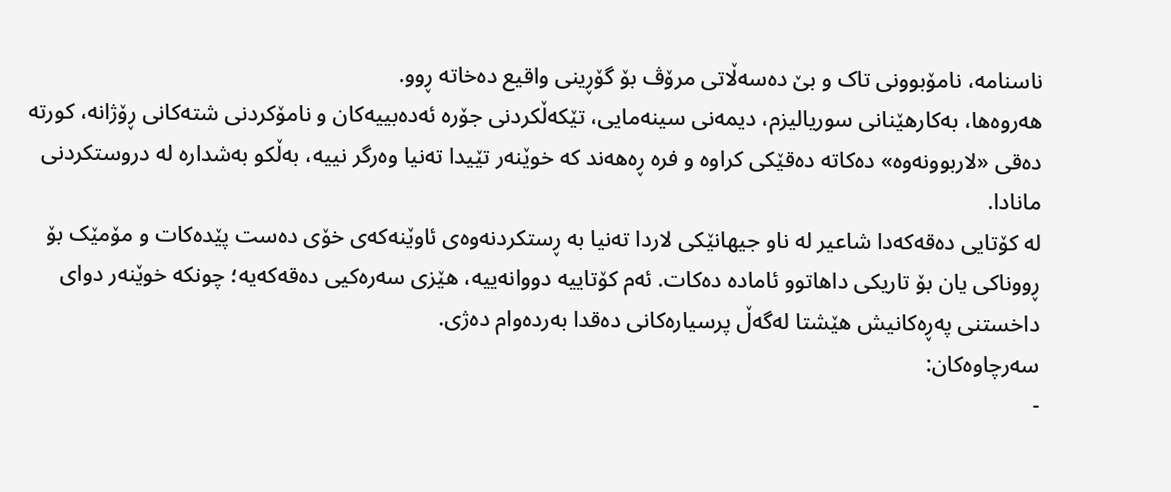ناسنامە، نامۆبوونی تاک و بێ دەسەڵاتی مرۆڤ بۆ گۆڕینی واقیع دەخاتە ڕوو.
هەروەها، بەکارهێنانی سوریالیزم، دیمەنی سینەمایی، تێکەڵکردنی جۆرە ئەدەبییەکان و نامۆکردنی شتەکانی ڕۆژانە، کورتە دەقی «لاربوونەوە» دەکاتە دەقێکی کراوە و فرە ڕەهەند کە خوێنەر تێیدا تەنیا وەرگر نییە، بەڵکو بەشدارە لە دروستکردنی مانادا.
لە کۆتایی دەقەکەدا شاعیر لە ناو جیهانێکی لاردا تەنیا بە ڕستکردنەوەی ئاوێنەکەی خۆی دەست پێدەکات و مۆمێک بۆ ڕووناکی یان بۆ تاریکی داهاتوو ئامادە دەکات. ئەم کۆتاییە دووانەییە، هێزی سەرەکیی دەقەکەیە؛ چونکە خوێنەر دوای داخستنی پەڕەکانیش هێشتا لەگەڵ پرسیارەکانی دەقدا بەردەوام دەژی.
سەرچاوەکان:
-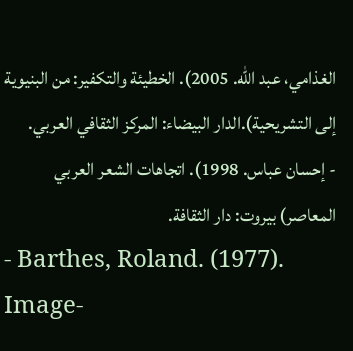الغذامي، عبد الله. 2005). الخطيئة والتكفير: من البنيوية إلى التشريحية).الدار البيضاء: المركز الثقافي العربي.
- إحسان عباس. 1998). اتجاهات الشعر العربي المعاصر) بيروت: دار الثقافة.
- Barthes, Roland. (1977). Image-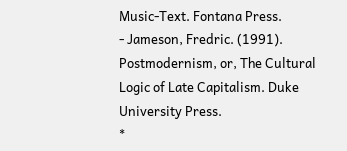Music-Text. Fontana Press.
- Jameson, Fredric. (1991). Postmodernism, or, The Cultural Logic of Late Capitalism. Duke University Press.
*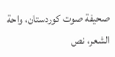صحيفة صوت كوردستان، واحة الشعر، نص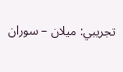تجريبي: ميلان – سوران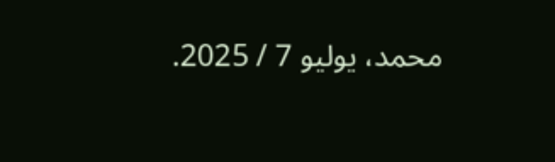محمد، يوليو 7 / 2025.